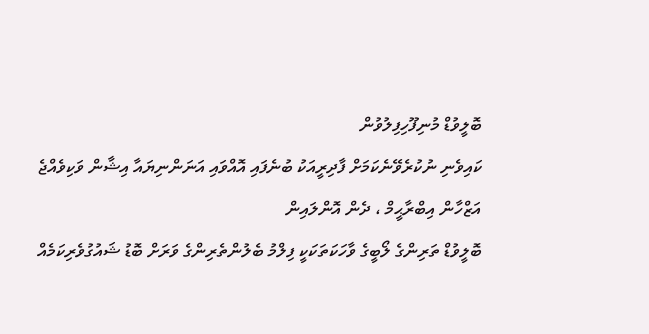ބޮލީވުޑް މުނިފޫހިފިލުވުން
ކައިވެނި ނުކުރެވޭނެކަމަށް ފާދިރީއަކު ބުނެފައި އޮއްވައި އަނަންނިޔައާ އިޝާން ވަކިވެއްޖެ
އަޒްހާން އިބްރާޙީމް ، ދެން އޮންލައިން
ބޮލީވުޑް ތަރިންގެ ލޯބީގެ ވާހަކަތަކަކީ ފިލްމު ބެލުންތެރިންގެ ވަރަށް ބޮޑު ޝައުގުވެރިކަމެއް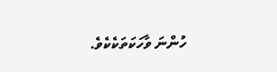ހުންނަ ވާހަކަތަކެކެވެ.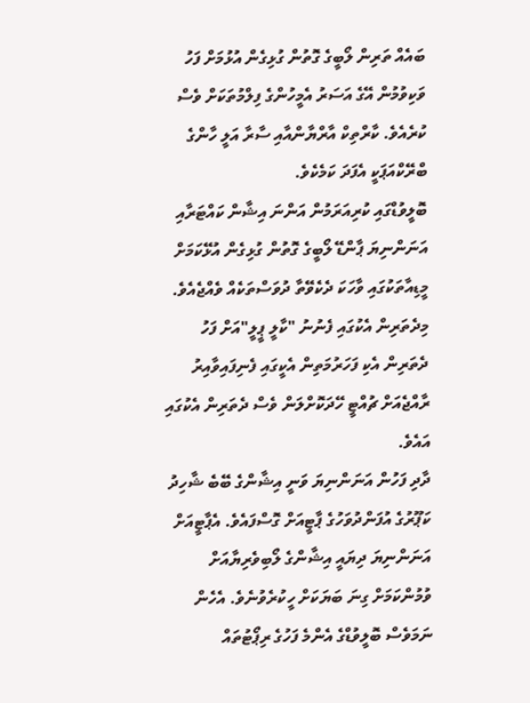ބައެއް ތަރިން ލޯބީގެ ގޮތުން ގުޅިގެން އުޅުމަށް ފަހު ވަކިވުމުން އޭގެ އަސަރު އެމީހުންގެ ފިލްމުތަކަށް ވެސް ކުރެއެވެ. ކާރްތިކް އާރްޔާންއާއި ސާރާ އަލީ ހާންގެ ބްރޭކްއަޕަކީ އެފަދަ ކަމެކެވެ.
ބޮލީވުޑްގައި ކުރިއަރަމުން އަންނަ އިޝާން ކައްޓަރާއި އަނަންނިޔަ ޕާންޑޭ ލޯބީގެ ގޮތުން ގުޅިގެން އުޅޭކަމަށް މީޑިއާތަކުގައި ވާހަކަ ދެކެވޭތާ ދުވަސްތަކެއް ވެއްޖެއެވެ. މިދެތަރިން އެކުގައި ފެނުނު "ކާލީ ޕީލީ"އަށް ފަހު ދެތަރިން އެކި ފަހަރުމަތިން އެކީގައި ފެނިފައިވާއިރު ރާއްޖެއަށް ޗުއްޓީ ހޭދަކޮށްލަން ވެސް ދެތަރިން އެކުގައި އައެވެ.
ދާދި ފަހުން އަނަންނިޔަ ވަނީ އިޝާންގެ ބޭބެ ޝާހިދު ކަޕޫރުގެ އުފަންދުވަހުގެ ޕާޓީއަށް ގޮސްފައެވެ. އެޕާޓީއަށް އަނަންނިޔަ ދިޔައީ އިޝާންގެ ލޯބިވެރިޔާއަށް ވުމުންކަމަށް ގިނަ ބަޔަކަށް ހީކުރެވުނެވެ. އެހެން ނަމަވެސް ބޮލީވުޑްގެ އެންމެ ފަހުގެ ރިޕޯޓުތައް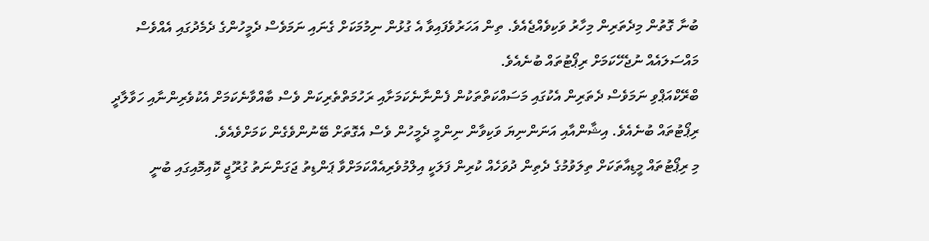ބުނާ ގޮތުން މިދެތަރިން މިހާރު ވަކިވެއްޖެއެވެ. ތިން އަހަރުވެފައިވާ އެ ގުޅުން ނިމުމަކަށް ގެނައި ނަމަވެސް ދެމީހުންގެ ދެމެދުގައި އެއްވެސް މައްސަލައެއް ނުޖެހޭކަމަށް ރިޕޯޓުތައް ބުނެއެވެ.
ބްރޭކްއަޕްވި ނަމަވެސް ދެތަރިން އެކުގައި މަސައްކަތްތަކުން ފެންނާނެކަމަށާއި ރަހުމަތްތެރިކަން ވެސް ބާއްވާނެކަމަށް އެކުވެރިންނާއި ހަވާލާދީ ރިޕޯޓުތައް ބުނެއެވެ. އިޝާންއާއި އަނަންނިޔަ ވަކިވާން ނިންމީ ދެމީހުން ވެސް އެގޮތަށް ބޭނުންވެގެން ކަމަށްވެއެވެ.
މި ރިޕޯޓުތައް މީޑިއާތަކަށް ތިލަވުމުގެ ދެތިން ދުވަހެއް ކުރިން ފަލަކީ އިލްމުވެރިއެއްކަމަށްވާ ޕަންޑިތު ޖަގަންނަތު ގުރޫޖީ ކޮއިމޮއިގައި ބުނީ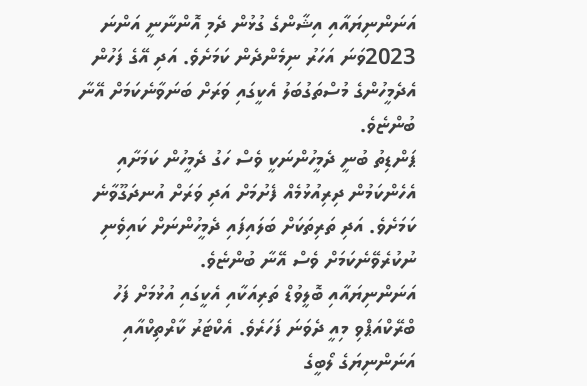އަނަންނިޔައާއި އިޝާންގެ ގުޅުން ދެމި އޮންނާނީ އަންނަ 2023ވަނަ އަހަރު ނިމެންދެން ކަމަށެވެ. އަދި އޭގެ ފަހުން އެދެމީހުންގެ މުސްތަގުބަލު އެކީގައި ވަރަށް ބަނަވާނެކަމަށް އޭނާ ބުންޏެވެ.
ޕަންޑިތު ބުނީ ދެމީހުންނަކީ ވެސް ހަގު ދެމީހުން ކަމަށާއި އެހެންކަމުން ދިރިއުޅުމެއް ފެށުމަށް އަދި ވަރަށް އުނދަގޫވާނެ ކަމަށެވެ. އަދި ތަރިތަކަށް ބަލައިފައި ދެމީހުންނަށް ކައިވެނި ނުކުރެވޭނެކަމަށް ވެސް އޭނާ ބުންޏެވެ.
އަނަންނިޔައާއި ބޮލީވުޑް ތަރިއަކާއި އެކީގައި އުޅުމަށް ފަހު ބްރޭކްއަޕްވި މިއީ ދެވަނަ ފަހަރެވެ. އެކްޓަރު ކާރްތިކްއާއި އަނަންނިޔަގެ ލޯބީގެ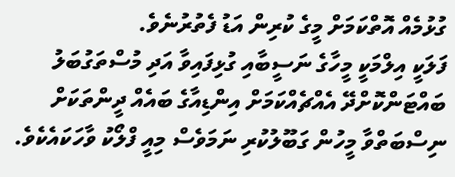ގުޅުމެއް އޮތްކަމަށް މީގެ ކުރިން އަޑު ފެތުރުނެވެ.
ފަލަކީ އިލްމަކީ މީހާގެ ނަސީބާއި ގުޅިފައިވާ އަދި މުސްތަގުބަލު ބައްޓަންކޮށްދޭ އެއްޗެއްކަމަށް އިންޑިއާގެ ބައެއް ދީންތަކަށް ނިސްބަތްވާ މީހުން ގަބޫލުކުރި ނަމަވެސް މިއީ ފްލޯކު ވާހަކައެކެވެ.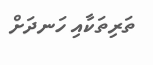ތަރިތަކާއި ހަނދަށް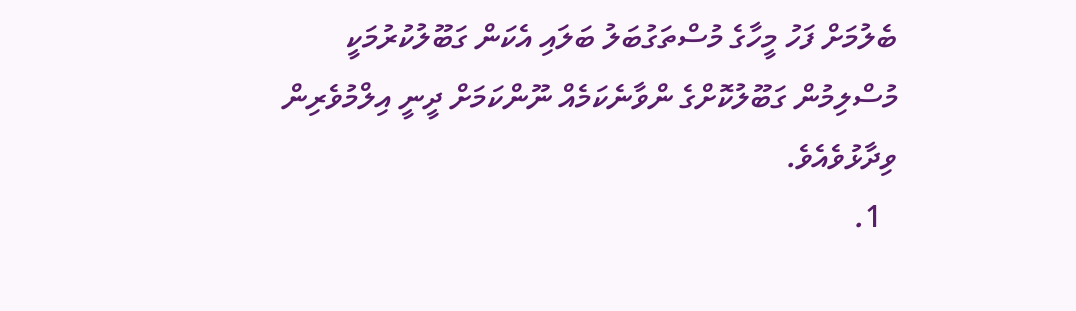ބެލުމަށް ފަހު މީހާގެ މުސްތަގުބަލު ބަލައި އެކަން ގަބޫލުކުރުމަކީ މުސްލިމުން ގަބޫލުކޮށްގެ ންވާނެކަމެއް ނޫންކަމަށް ދީނީ އިލްމުވެރިން ވިދާޅުވެއެވެ.
  1.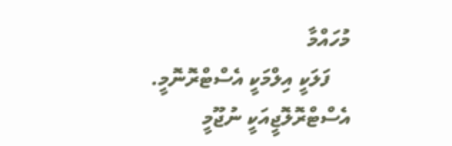މުހައްމާ
    ފަލަކީ އިލްމަކީ އެސްޓްރޮނޮމީ. އެސްޓްރޮލޮޖީއަކީ ނުޖޫމީ